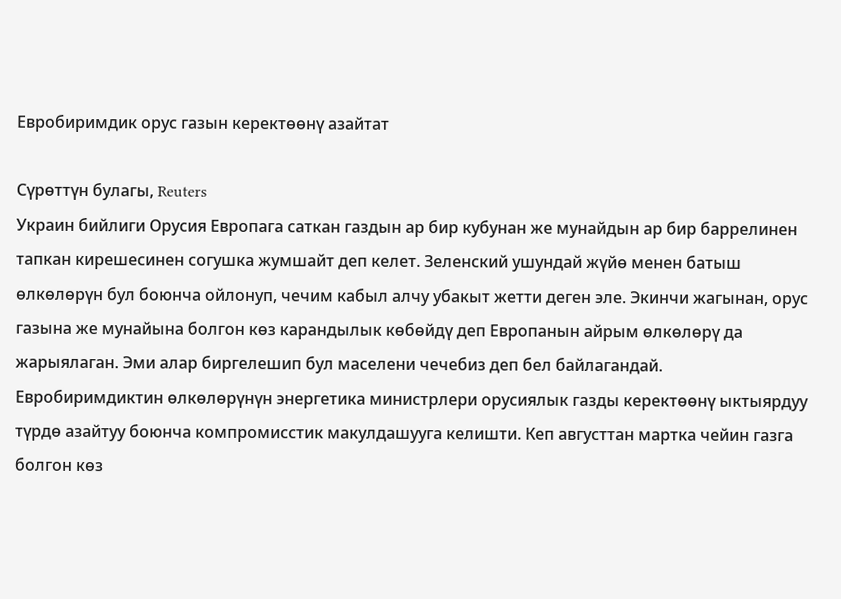Евробиримдик орус газын керектөөнү азайтат

Сүрөттүн булагы, Reuters
Украин бийлиги Орусия Европага саткан газдын ар бир кубунан же мунайдын ар бир баррелинен тапкан кирешесинен согушка жумшайт деп келет. Зеленский ушундай жүйө менен батыш өлкөлөрүн бул боюнча ойлонуп, чечим кабыл алчу убакыт жетти деген эле. Экинчи жагынан, орус газына же мунайына болгон көз карандылык көбөйдү деп Европанын айрым өлкөлөрү да жарыялаган. Эми алар биргелешип бул маселени чечебиз деп бел байлагандай.
Евробиримдиктин өлкөлөрүнүн энергетика министрлери орусиялык газды керектөөнү ыктыярдуу түрдө азайтуу боюнча компромисстик макулдашууга келишти. Кеп августтан мартка чейин газга болгон көз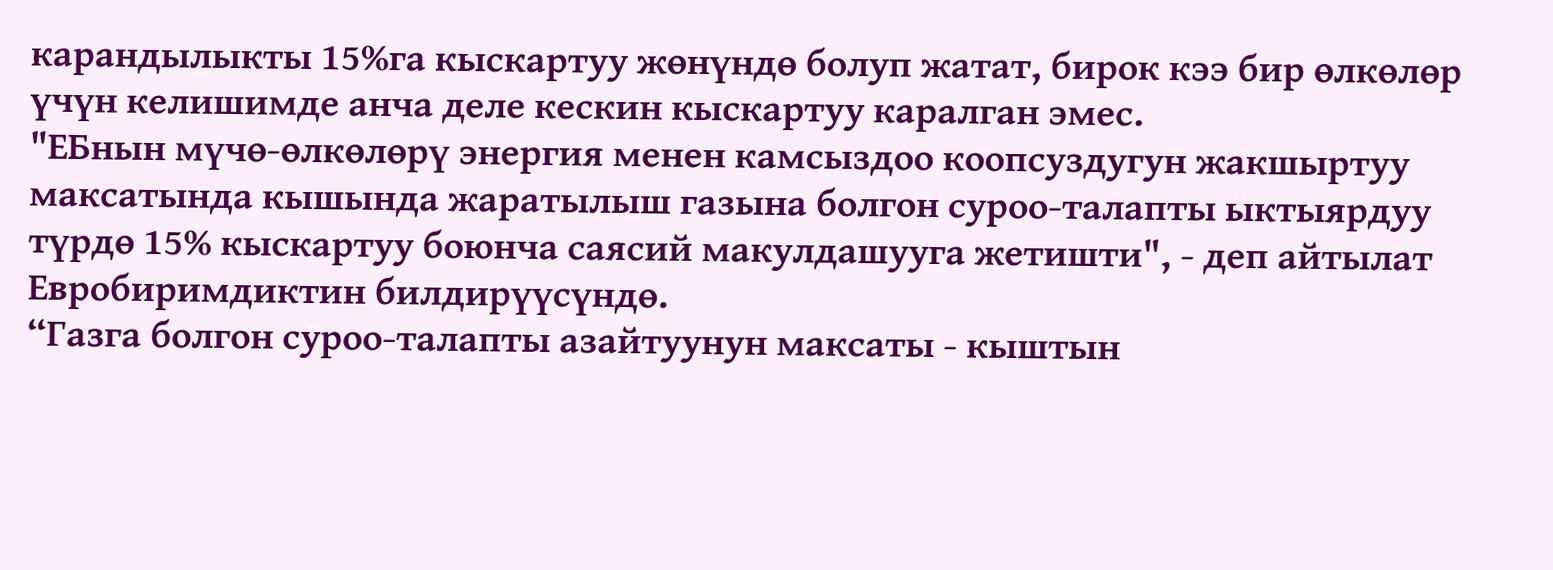карандылыкты 15%га кыскартуу жөнүндө болуп жатат, бирок кээ бир өлкөлөр үчүн келишимде анча деле кескин кыскартуу каралган эмес.
"ЕБнын мүчө-өлкөлөрү энергия менен камсыздоо коопсуздугун жакшыртуу максатында кышында жаратылыш газына болгон суроо-талапты ыктыярдуу түрдө 15% кыскартуу боюнча саясий макулдашууга жетишти", - деп айтылат Евробиримдиктин билдирүүсүндө.
“Газга болгон суроо-талапты азайтуунун максаты - кыштын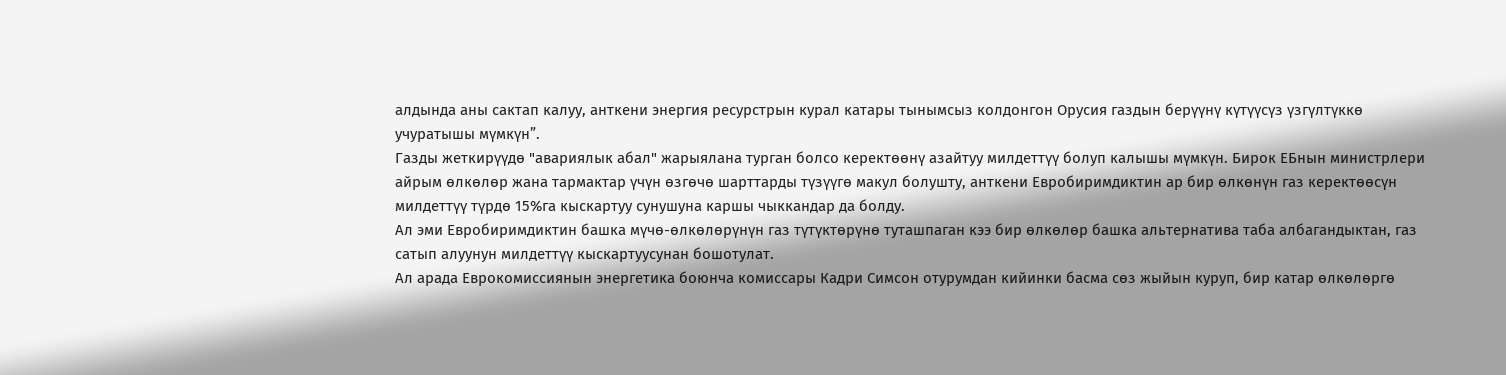алдында аны сактап калуу, анткени энергия ресурстрын курал катары тынымсыз колдонгон Орусия газдын берүүнү күтүүсүз үзгүлтүккө учуратышы мүмкүн”.
Газды жеткирүүдө "авариялык абал" жарыялана турган болсо керектөөнү азайтуу милдеттүү болуп калышы мүмкүн. Бирок ЕБнын министрлери айрым өлкөлөр жана тармактар үчүн өзгөчө шарттарды түзүүгө макул болушту, анткени Евробиримдиктин ар бир өлкөнүн газ керектөөсүн милдеттүү түрдө 15%га кыскартуу сунушуна каршы чыккандар да болду.
Ал эми Евробиримдиктин башка мүчө-өлкөлөрүнүн газ түтүктөрүнө туташпаган кээ бир өлкөлөр башка альтернатива таба албагандыктан, газ сатып алуунун милдеттүү кыскартуусунан бошотулат.
Ал арада Еврокомиссиянын энергетика боюнча комиссары Кадри Симсон отурумдан кийинки басма сөз жыйын куруп, бир катар өлкөлөргө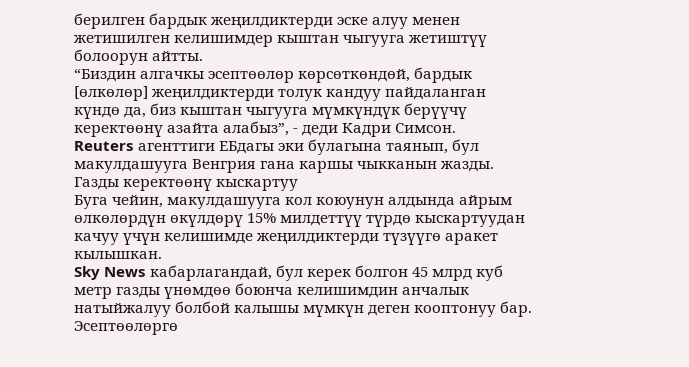берилген бардык жеңилдиктерди эске алуу менен жетишилген келишимдер кыштан чыгууга жетиштүү болоорун айтты.
“Биздин алгачкы эсептөөлөр көрсөткөндөй, бардык [өлкөлөр] жеңилдиктерди толук кандуу пайдаланган күндө да, биз кыштан чыгууга мүмкүндүк берүүчү керектөөнү азайта алабыз”, - деди Кадри Симсон.
Reuters агенттиги ЕБдагы эки булагына таянып, бул макулдашууга Венгрия гана каршы чыкканын жазды.
Газды керектөөнү кыскартуу
Буга чейин, макулдашууга кол коюунун алдында айрым өлкөлөрдүн өкүлдөрү 15% милдеттүү түрдө кыскартуудан качуу үчүн келишимде жеңилдиктерди түзүүгө аракет кылышкан.
Sky News кабарлагандай, бул керек болгон 45 млрд куб метр газды үнөмдөө боюнча келишимдин анчалык натыйжалуу болбой калышы мүмкүн деген кооптонуу бар.
Эсептөөлөргө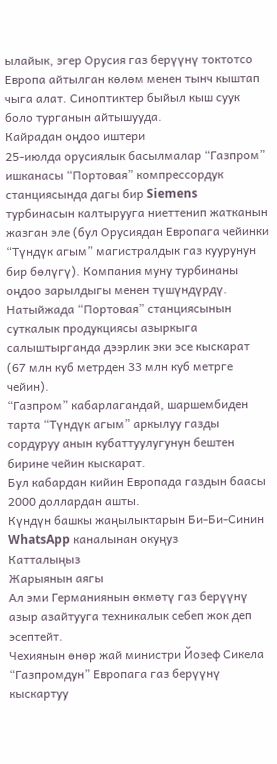ылайык, эгер Орусия газ берүүнү токтотсо Европа айтылган көлөм менен тынч кыштап чыга алат. Синоптиктер быйыл кыш суук боло турганын айтышууда.
Кайрадан оңдоо иштери
25-июлда орусиялык басылмалар “Газпром” ишканасы “Портовая” компрессордук станциясында дагы бир Siemens турбинасын калтырууга ниеттенип жатканын жазган эле (бул Орусиядан Европага чейинки “Түндүк агым” магистралдык газ куурунун бир бөлүгү). Компания муну турбинаны оңдоо зарылдыгы менен түшүндүрдү.
Натыйжада “Портовая” станциясынын суткалык продукциясы азыркыга салыштырганда дээрлик эки эсе кыскарат (67 млн куб метрден 33 млн куб метрге чейин).
“Газпром” кабарлагандай, шаршембиден тарта “Түндүк агым” аркылуу газды сордуруу анын кубаттуулугунун бештен бирине чейин кыскарат.
Бул кабардан кийин Европада газдын баасы 2000 доллардан ашты.
Күндүн башкы жаңылыктарын Би-Би-Синин WhatsApp каналынан окуңуз
Катталыңыз
Жарыянын аягы
Ал эми Германиянын өкмөтү газ берүүнү азыр азайтууга техникалык себеп жок деп эсептейт.
Чехиянын өнөр жай министри Йозеф Сикела “Газпромдун” Европага газ берүүнү кыскартуу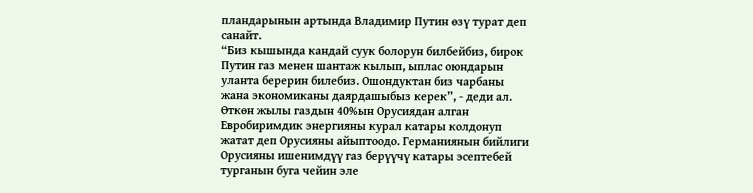пландарынын артында Владимир Путин өзү турат деп санайт.
“Биз кышында кандай суук болорун билбейбиз, бирок Путин газ менен шантаж кылып, ыплас оюндарын уланта берерин билебиз. Ошондуктан биз чарбаны жана экономиканы даярдашыбыз керек”, - деди ал.
Өткөн жылы газдын 40%ын Орусиядан алган Евробиримдик энергияны курал катары колдонуп жатат деп Орусияны айыптоодо. Германиянын бийлиги Орусияны ишенимдүү газ берүүчү катары эсептебей турганын буга чейин эле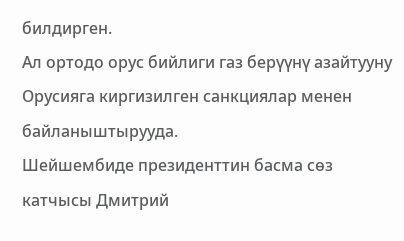билдирген.
Ал ортодо орус бийлиги газ берүүнү азайтууну Орусияга киргизилген санкциялар менен байланыштырууда.
Шейшембиде президенттин басма сөз катчысы Дмитрий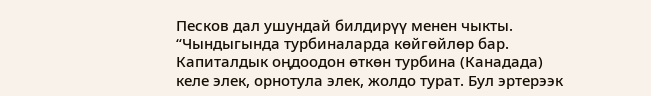Песков дал ушундай билдирүү менен чыкты.
“Чындыгында турбиналарда көйгөйлөр бар. Капиталдык оңдоодон өткөн турбина (Канадада) келе элек, орнотула элек, жолдо турат. Бул эртерээк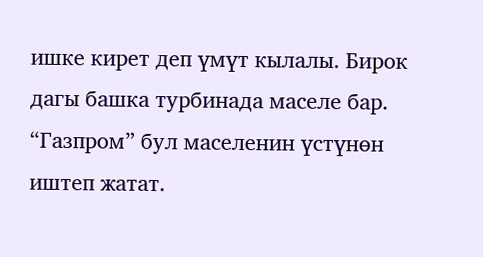ишке кирет деп үмүт кылалы. Бирок дагы башка турбинада маселе бар. “Газпром” бул маселенин үстүнөн иштеп жатат.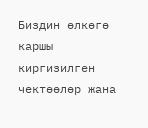Биздин өлкөгө каршы киргизилген чектөөлөр жана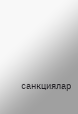санкциялар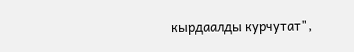кырдаалды курчутат",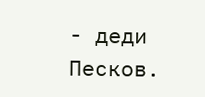- деди Песков.